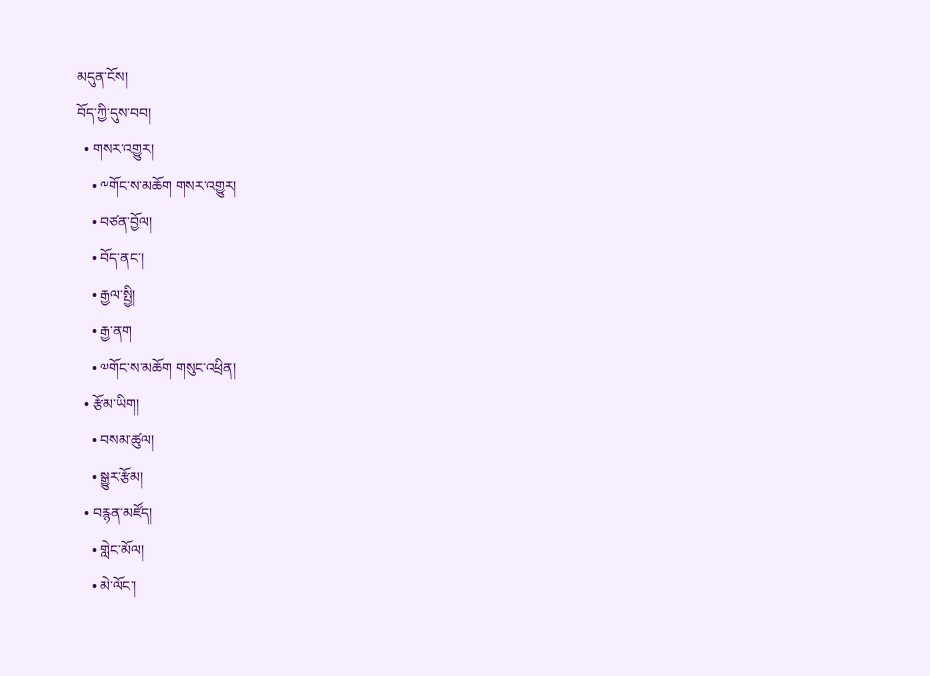མདུན་ངོས།
བོད་ཀྱི་དུས་བབ།
  • གསར་འགྱུར།
    • ༸གོང་ས་མཆོག གསར་འགྱུར།
    • བཙན་བྱོལ།
    • བོད་ནང་།
    • རྒྱལ་སྤྱི།
    • རྒྱ་ནག
    • ༧གོང་ས་མཆོག གསུང་འཕྲིན།
  • རྩོམ་ཡིག།
    • བསམ་ཚུལ།
    • སྒྱུར་རྩོམ།
  • བརྙན་མཛོད།
    • གླེང་མོལ།
    • མེ་ལོང་།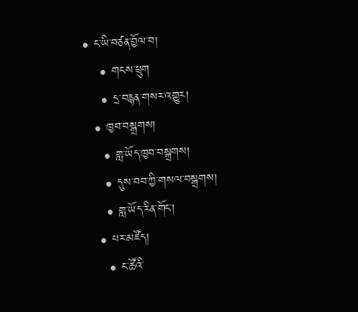• ང་ཡི་བཙན་བྱོལ་བ།
    • གངས་ཕྲུག
    • དྲ་བརྙན་གསར་འགྱུར།
  • ཁྱབ་བསྒྲགས།
    • གླ་ཡོད་ཁྱབ་བསྒྲགས།
    • དུས་བབ་ཀྱི་གསལ་བསྒྲགས།
    • གླ་ཡོད་རིན་གོང་།
  • པར་མཛོད།
    • ང་ཚོའི་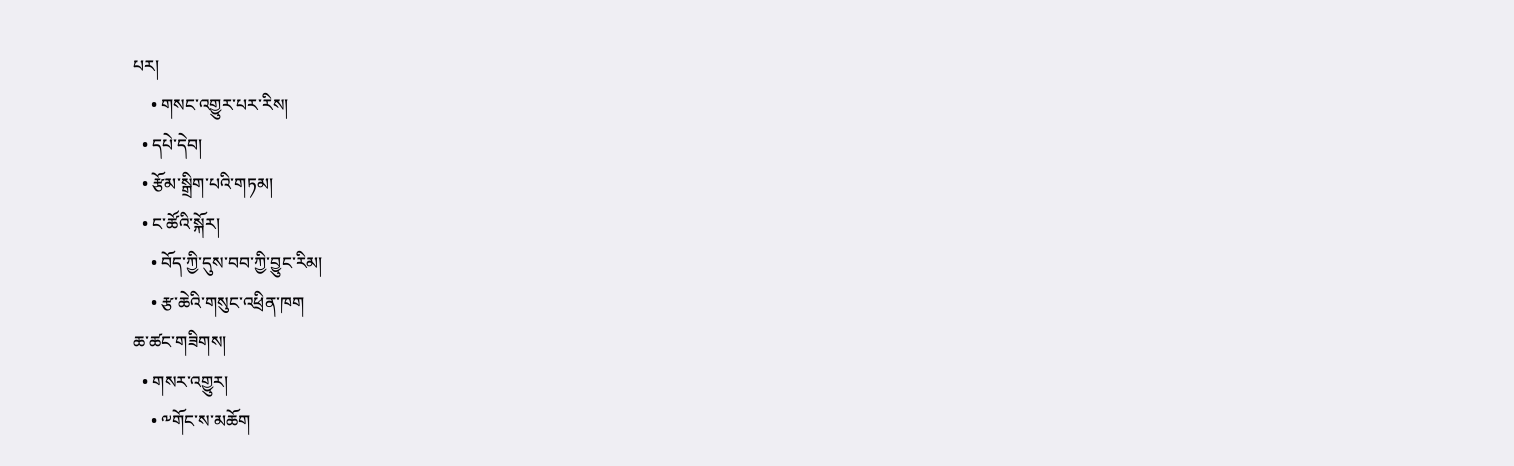པར།
    • གསང་འགྱུར་པར་རིས།
  • དཔེ་དེབ།
  • རྩོམ་སྒྲིག་པའི་གཏམ།
  • ང་ཚོའི་སྐོར།
    • བོད་ཀྱི་དུས་བབ་ཀྱི་བྱུང་རིམ།
    • རྩ་ཆེའི་གསུང་འཕྲིན་ཁག
ཆ་ཚང་གཟིགས།
  • གསར་འགྱུར།
    • ༸གོང་ས་མཆོག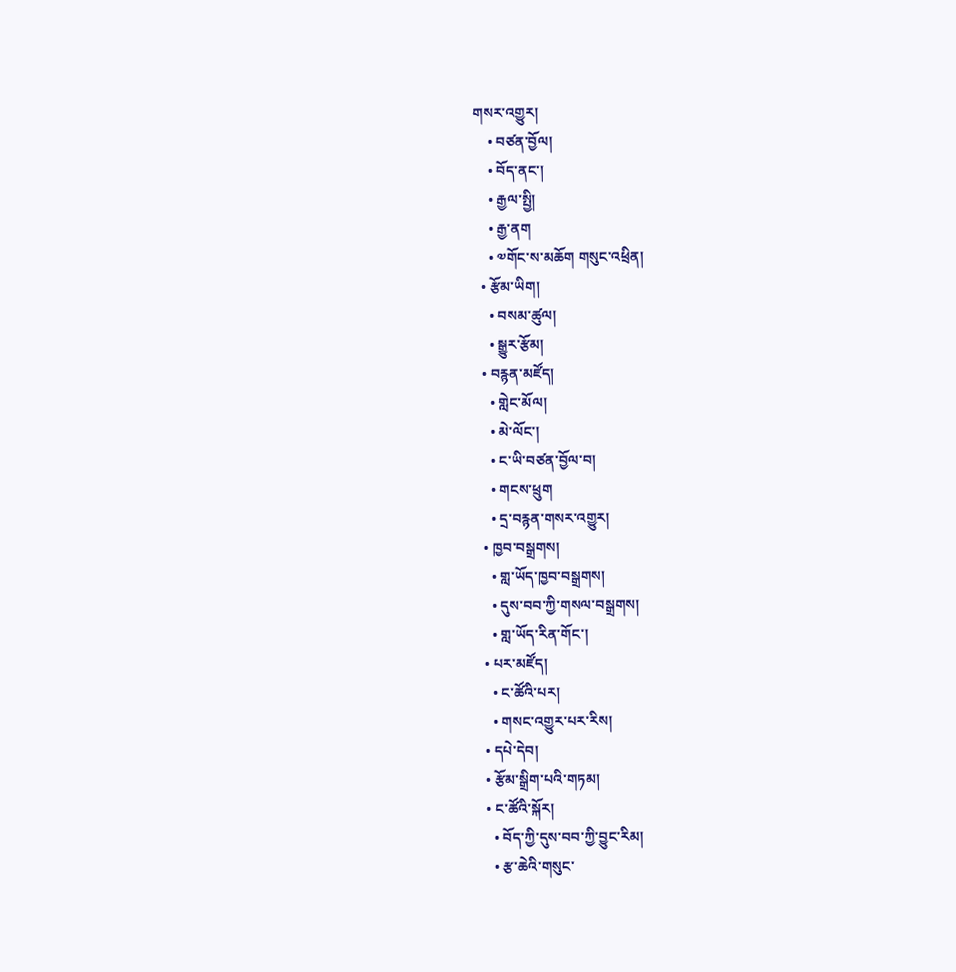གསར་འགྱུར།
    • བཙན་བྱོལ།
    • བོད་ནང་།
    • རྒྱལ་སྤྱི།
    • རྒྱ་ནག
    • ༧གོང་ས་མཆོག གསུང་འཕྲིན།
  • རྩོམ་ཡིག།
    • བསམ་ཚུལ།
    • སྒྱུར་རྩོམ།
  • བརྙན་མཛོད།
    • གླེང་མོལ།
    • མེ་ལོང་།
    • ང་ཡི་བཙན་བྱོལ་བ།
    • གངས་ཕྲུག
    • དྲ་བརྙན་གསར་འགྱུར།
  • ཁྱབ་བསྒྲགས།
    • གླ་ཡོད་ཁྱབ་བསྒྲགས།
    • དུས་བབ་ཀྱི་གསལ་བསྒྲགས།
    • གླ་ཡོད་རིན་གོང་།
  • པར་མཛོད།
    • ང་ཚོའི་པར།
    • གསང་འགྱུར་པར་རིས།
  • དཔེ་དེབ།
  • རྩོམ་སྒྲིག་པའི་གཏམ།
  • ང་ཚོའི་སྐོར།
    • བོད་ཀྱི་དུས་བབ་ཀྱི་བྱུང་རིམ།
    • རྩ་ཆེའི་གསུང་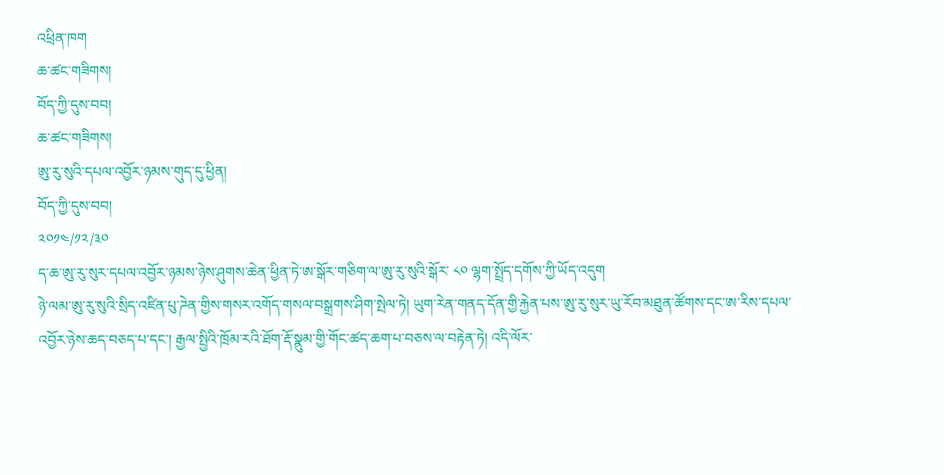འཕྲིན་ཁག
ཆ་ཚང་གཟིགས།
བོད་ཀྱི་དུས་བབ།
ཆ་ཚང་གཟིགས།
ཨུ་རུ་སུའི་དཔལ་འབྱོར་ཉམས་གུད་དུ་ཕྱིན།
བོད་ཀྱི་དུས་བབ།
༢༠༡༤/༡༢/༣༠
ད་ཆ་ཨུ་རུ་སུར་དཔལ་འབྱོར་ཉམས་ཉེས་ཤུགས་ཆེན་ཕྱིན་ཏེ་ཨ་སྒོར་གཅིག་ལ་ཨུ་རུ་སུའི་སྒོར་ ༨༠ ལྷག་སྤྲོད་དགོས་ཀྱི་ཡོད་འདུག
ཉེ་ལམ་ཨུ་རུ་སུའི་སྲིད་འཛིན་པུ་ཌེན་གྱིས་གསར་འགོད་གསལ་བསྒྲགས་ཤིག་སྤེལ་ཏེ། ཡུག་རེན་གནད་དོན་གྱི་རྐྱེན་པས་ཨུ་རུ་སུར་ཡུ་རོབ་མཐུན་ཚོགས་དང་ཨ་རིས་དཔལ་འབྱོར་ཉེས་ཆད་བཅད་པ་དང་། རྒྱལ་སྤྱིའི་ཁྲོམ་རའི་ཐོག་རྡོ་སྣུམ་གྱི་གོང་ཚད་ཆག་པ་བཅས་ལ་བརྟེན་ཏེ། འདི་ལོར་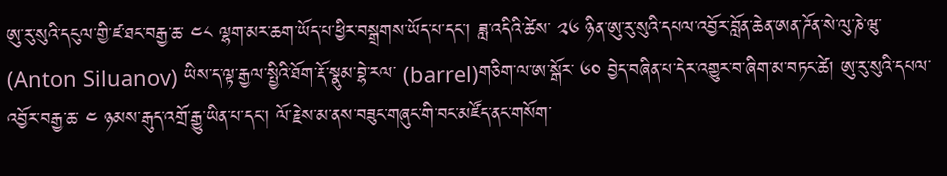ཨུ་རུ་སུའི་དངུལ་གྱི་ཛ་ཐང་བརྒྱ་ཆ་ ༤༨ ལྷག་མར་ཆག་ཡོད་པ་ཕྱིར་བསྒྲགས་ཡོད་པ་དང་། ཟླ་འདིའི་ཚེས་ ༢༦ ཉིན་ཨུ་རུ་སུའི་དཔལ་འབྱོར་བློན་ཆེན་ཨན་ཌོན་སེ་ལུ་ཎེ་ཝུ་ (Anton Siluanov) ཡིས་ད་ལྟ་རྒྱལ་སྤྱིའི་ཐོག་རྡོ་སྣུམ་བྷེ་རལ་ (barrel)གཅིག་ལ་ཨ་སྒོར་ ༦༠ བྱེད་བཞིན་པ་དེར་འགྱུར་བ་ཞིག་མ་བཏང་ཚེ། ཨུ་རུ་སུའི་དཔལ་འབྱོར་བརྒྱ་ཆ་ ༤ ཉམས་རྒུད་འགྲོ་རྒྱུ་ཡིན་པ་དང་། ལོ་རྗེས་མ་ནས་བཟུང་གཞུང་གི་བང་མཛོད་ནང་གསོག་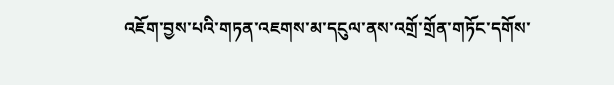འཇོག་བྱས་པའི་གཏན་འཇགས་མ་དངུལ་ནས་འགྲོ་གྲོན་གཏོང་དགོས་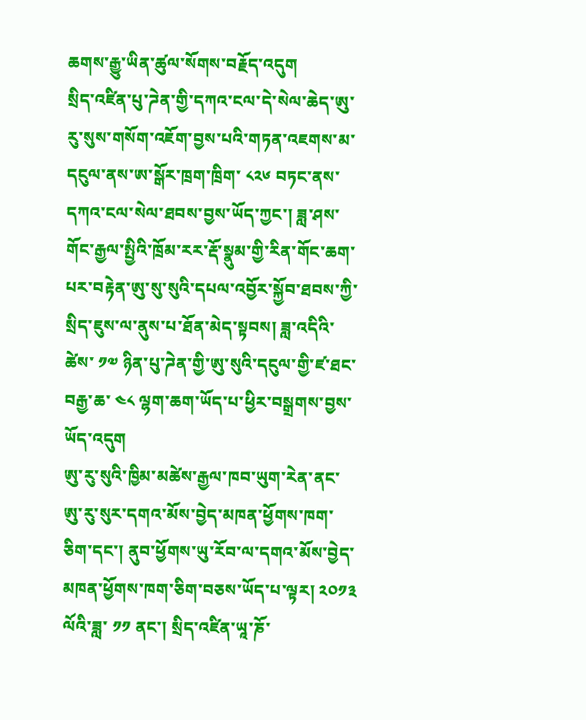ཆགས་རྒྱུ་ཡིན་ཚུལ་སོགས་བརྗོད་འདུག
སྲིད་འཛིན་པུ་ཌེན་གྱི་དཀའ་ངལ་དེ་སེལ་ཆེད་ཨུ་རུ་སུས་གསོག་འཇོག་བྱས་པའི་གཏན་འཇགས་མ་དངུལ་ནས་ཨ་སྒོར་ཁྲག་ཁྲིག་ ༨༢༦ བཏང་ནས་དཀའ་ངལ་སེལ་ཐབས་བྱས་ཡོད་ཀྱང་། ཟླ་ཤས་གོང་རྒྱལ་སྤྱིའི་ཁྲོམ་རར་རྡོ་སྣུམ་གྱི་རིན་གོང་ཆག་པར་བརྟེན་ཨུ་སུ་སུའི་དཔལ་འབྱོར་སྐྱོབ་ཐབས་ཀྱི་སྲིད་ཇུས་ལ་ནུས་པ་ཐོན་མེད་སྟབས། ཟླ་འདིའི་ཚེས་ ༡༧ ཉིན་པུ་ཌེན་གྱི་ཨུ་སུའི་དངུལ་གྱི་ཛ་ཐང་བརྒྱ་ཆ་ ༤༨ ལྷག་ཆག་ཡོད་པ་ཕྱིར་བསྒྲགས་བྱས་ཡོད་འདུག
ཨུ་རུ་སུའི་ཁྱིམ་མཚེས་རྒྱལ་ཁབ་ཡུག་རེན་ནང་ཨུ་རུ་སུར་དགའ་མོས་བྱེད་མཁན་ཕྱོགས་ཁག་ཅིག་དང་། ནུབ་ཕྱོགས་ཡུ་རོབ་ལ་དགའ་མོས་བྱེད་མཁན་ཕྱོགས་ཁག་ཅིག་བཅས་ཡོད་པ་ལྟར། ༢༠༡༣ ལོའི་ཟླ་ ༡༡ ནང་། སྲིད་འཛིན་ཡཱ་ཎོ་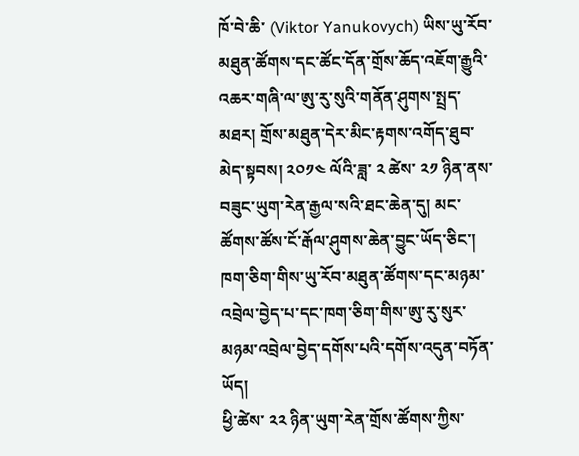ཁོ་བེ་ཆི་ (Viktor Yanukovych) ཡིས་ཡུ་རོབ་མཐུན་ཚོགས་དང་ཚོང་དོན་གྲོས་ཆོད་འཇོག་རྒྱུའི་འཆར་གཞི་ལ་ཨུ་རུ་སུའི་གནོན་ཤུགས་སྤྲད་མཐར། གྲོས་མཐུན་དེར་མིང་རྟགས་འགོད་ཐུབ་མེད་སྟབས། ༢༠༡༤ ལོའི་ཟླ་ ༢ ཚེས་ ༢༡ ཉིན་ནས་བཟུང་ཡུག་རེན་རྒྱལ་སའི་ཐང་ཆེན་དུ། མང་ཚོགས་ཚོས་ངོ་རྒོལ་ཤུགས་ཆེན་བྱུང་ཡོད་ཅིང་། ཁག་ཅིག་གིས་ཡུ་རོབ་མཐུན་ཚོགས་དང་མཉམ་འབྲེལ་བྱེད་པ་དང་ཁག་ཅིག་གིས་ཨུ་རུ་སུར་མཉམ་འབྲེལ་བྱེད་དགོས་པའི་དགོས་འདུན་བཏོན་ཡོད།
ཕྱི་ཚེས་ ༢༢ ཉིན་ཡུག་རེན་གྲོས་ཚོགས་ཀྱིས་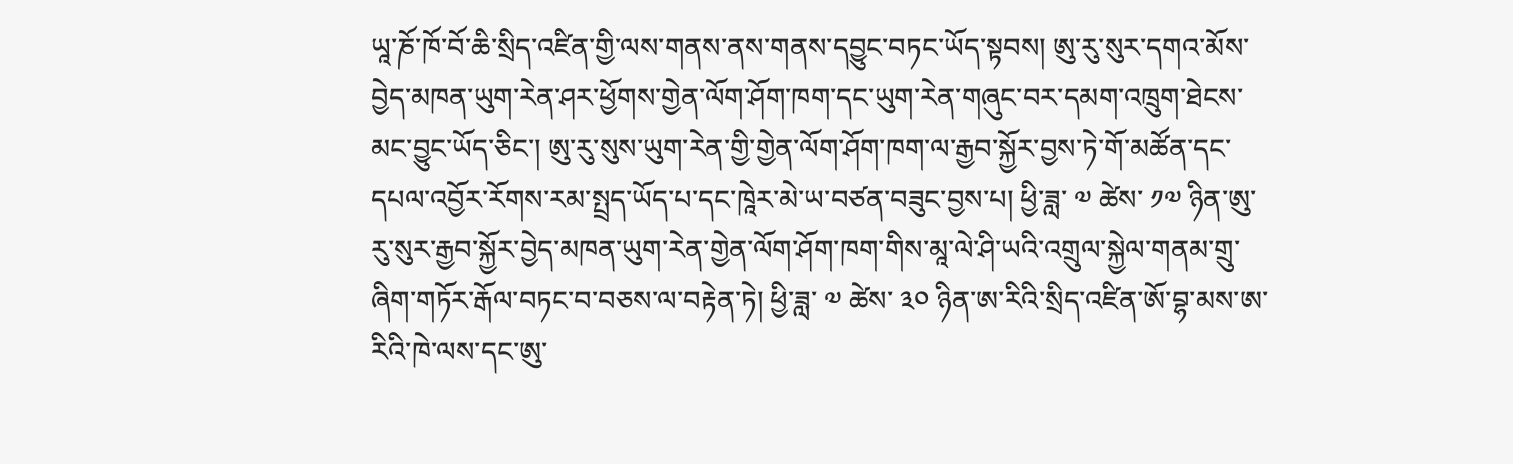ཡཱ་ཎོ་ཁོ་བོ་ཆི་སྲིད་འཛིན་གྱི་ལས་གནས་ནས་གནས་དབྱུང་བཏང་ཡོད་སྟབས། ཨུ་རུ་སུར་དགའ་མོས་བྱེད་མཁན་ཡུག་རེན་ཤར་ཕྱོགས་གྱེན་ལོག་ཤོག་ཁག་དང་ཡུག་རེན་གཞུང་བར་དམག་འཁྲུག་ཐེངས་མང་བྱུང་ཡོད་ཅིང་། ཨུ་རུ་སུས་ཡུག་རེན་གྱི་གྱེན་ལོག་ཤོག་ཁག་ལ་རྒྱབ་སྐྱོར་བྱས་ཏེ་གོ་མཚོན་དང་དཔལ་འབྱོར་རོགས་རམ་སྤྲད་ཡོད་པ་དང་ཁཱེར་མེ་ཡ་བཙན་བཟུང་བྱས་པ། ཕྱི་ཟླ་ ༧ ཚེས་ ༡༧ ཉིན་ཨུ་རུ་སུར་རྒྱབ་སྐྱོར་བྱེད་མཁན་ཡུག་རེན་གྱེན་ལོག་ཤོག་ཁག་གིས་མཱ་ལེ་ཤི་ཡའི་འགྲུལ་སྐྱེལ་གནམ་གྲུ་ཞིག་གཏོར་རྒོལ་བཏང་བ་བཅས་ལ་བརྟེན་ཏེ། ཕྱི་ཟླ་ ༧ ཚེས་ ༣༠ ཉིན་ཨ་རིའི་སྲིད་འཛིན་ཨོ་བྷ་མས་ཨ་རིའི་ཁེ་ལས་དང་ཨུ་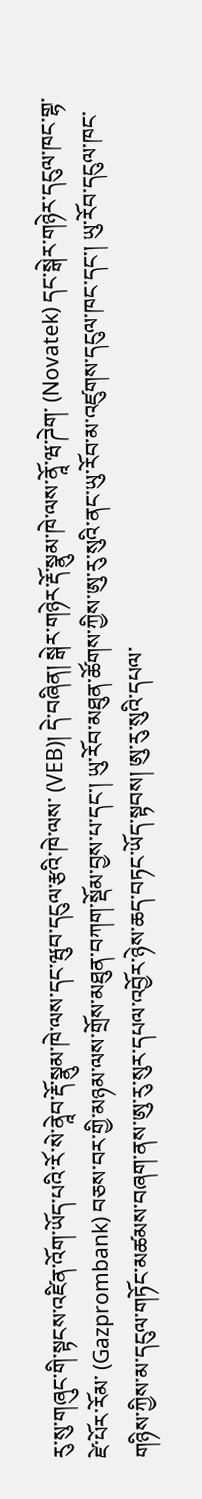རུ་སུ་གཞུང་གི་སྟངས་འཛིན་འོག་ཡོད་པའི་རོ་སེ་ནཱེབ་རྡོ་སྣུམ་ཁེ་ལས་དང་ཝུབ་དངུལ་རྩའི་ཁེ་ལས་ (VEB)། དེ་བཞིན། སྒེར་གཉེར་རྡོ་སྣུམ་ཁེ་ལས་ནཱོ་ཝ་ཌེག་ (Novatek) དང་སྒེར་གཉེར་དངུལ་ཁང་གྷ་ཛེ་པོར་རོམ་ (Gazprombank) བཅས་བར་གྱི་མཉམ་ལས་གྲོས་མཐུན་བཀག་སྡོམ་བྱས་པ་དང་། ཡུ་རོབ་མཐུན་ཚོགས་ཀྱིས་ཨུ་རུ་སུའི་ནང་ཡུ་རོབ་མ་འཛུགས་དངུལ་ཁང་དང་། ཡུ་རོབ་དངུལ་ཁང་གཉིས་ཀྱིས་མ་དངུལ་གཏོང་མཚམས་བཞག་ནས་ཨུ་རུ་སུར་དཔལ་འབྱོར་ཉེས་ཆད་བཏང་ཡོད་སྟབས། ཨུ་རུ་སུའི་དཔལ་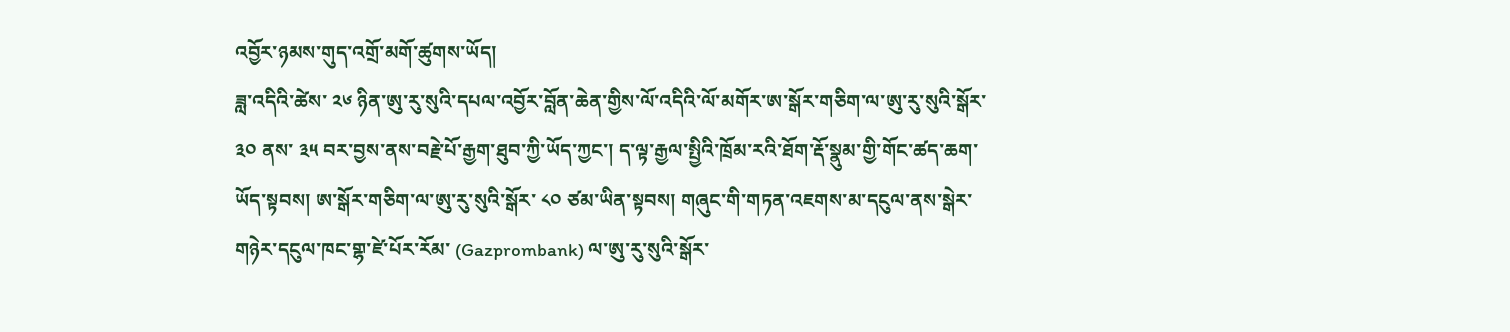འབྱོར་ཉམས་གུད་འགྲོ་མགོ་ཚུགས་ཡོད།
ཟླ་འདིའི་ཚེས་ ༢༦ ཉིན་ཨུ་རུ་སུའི་དཔལ་འབྱོར་བློན་ཆེན་གྱིས་ལོ་འདིའི་ལོ་མགོར་ཨ་སྒོར་གཅིག་ལ་ཨུ་རུ་སུའི་སྒོར་ ༣༠ ནས་ ༣༥ བར་བྱས་ནས་བརྗེ་པོ་རྒྱག་ཐུབ་ཀྱི་ཡོད་ཀྱང་། ད་ལྟ་རྒྱལ་སྤྱིའི་ཁྲོམ་རའི་ཐོག་རྡོ་སྣུམ་གྱི་གོང་ཚད་ཆག་ཡོད་སྟབས། ཨ་སྒོར་གཅིག་ལ་ཨུ་རུ་སུའི་སྒོར་ ༨༠ ཙམ་ཡིན་སྟབས། གཞུང་གི་གཏན་འཇགས་མ་དངུལ་ནས་སྒེར་གཉེར་དངུལ་ཁང་གྷ་ཛེ་པོར་རོམ་ (Gazprombank) ལ་ཨུ་རུ་སུའི་སྒོར་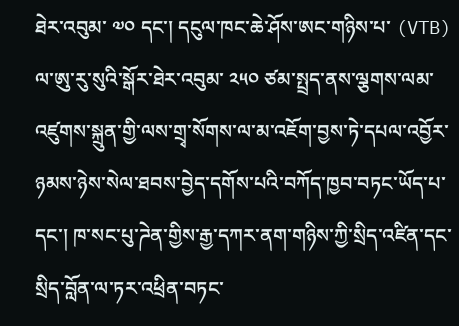ཐེར་འབུམ་ ༧༠ དང་། དངུལ་ཁང་ཆེ་ཤོས་ཨང་གཉིས་པ་ (VTB) ལ་ཨུ་རུ་སུའི་སྒོར་ཐེར་འབུམ་ ༢༥༠ ཙམ་སྤྲད་ནས་ལྕགས་ལམ་འཛུགས་སྐྲུན་གྱི་ལས་གྲྭ་སོགས་ལ་མ་འཇོག་བྱས་ཏེ་དཔལ་འབྱོར་ཉམས་ཉེས་སེལ་ཐབས་བྱེད་དགོས་པའི་བཀོད་ཁྱབ་བཏང་ཡོད་པ་དང་། ཁ་སང་པུ་ཌེན་གྱིས་རྒྱ་དཀར་ནག་གཉིས་ཀྱི་སྲིད་འཛིན་དང་སྲིད་བློན་ལ་ཏར་འཕྲིན་བཏང་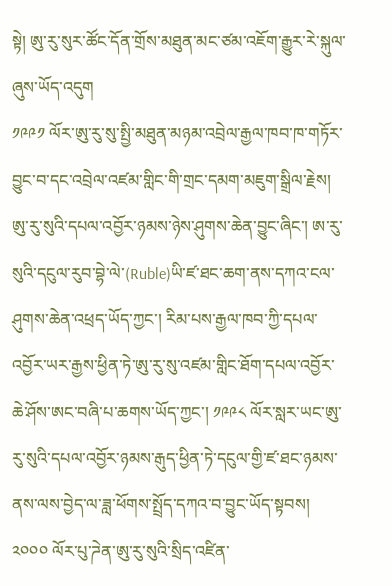སྟེ། ཨུ་རུ་སུར་ཚོང་དོན་གྲོས་མཐུན་མང་ཙམ་འཇོག་རྒྱུར་རེ་སྐུལ་ཞུས་ཡོད་འདུག
༡༩༩༡ ལོར་ཨུ་རུ་སུ་སྤྱི་མཐུན་མཉམ་འབྲེལ་རྒྱལ་ཁབ་ཁ་གཏོར་བྱུང་བ་དང་འབྲེལ་འཛམ་གླིང་གི་གྲང་དམག་མཇུག་སྒྲིལ་རྗེས། ཨུ་རུ་སུའི་དཔལ་འབྱོར་ཉམས་ཉེས་ཤུགས་ཆེན་བྱུང་ཞིང་། ཨ་རུ་སུའི་དངུལ་རུབ་བྷེ་ལེ་(Ruble)ཡི་ཛ་ཐང་ཆག་ནས་དཀའ་ངལ་ཤུགས་ཆེན་འཕྲད་ཡོད་ཀྱང་། རིམ་པས་རྒྱལ་ཁབ་ཀྱི་དཔལ་འབྱོར་ཡར་རྒྱས་ཕྱིན་ཏེ་ཨུ་རུ་སུ་འཛམ་གླིང་ཐོག་དཔལ་འབྱོར་ཆེ་ཤོས་ཨང་བཞི་པ་ཆགས་ཡོད་ཀྱང་། ༡༩༩༨ ལོར་སླར་ཡང་ཨུ་རུ་སུའི་དཔལ་འབྱོར་ཉམས་རྒུད་ཕྱིན་ཏེ་དངུལ་གྱི་ཛ་ཐང་ཉམས་ནས་ལས་བྱེད་ལ་ཟླ་ཕོགས་སྤྲོད་དཀའ་བ་བྱུང་ཡོད་སྟབས། ༢༠༠༠ ལོར་པུ་ཌེན་ཨུ་རུ་སུའི་སྲིད་འཛིན་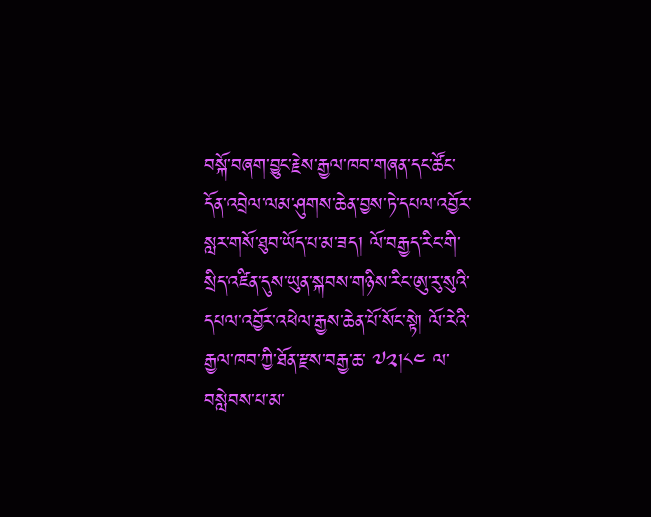བསྐོ་བཞག་བྱུང་རྗེས་རྒྱལ་ཁབ་གཞན་དང་ཚོང་ དོན་འབྲེལ་ལམ་ཤུགས་ཆེན་བྱས་ཏེ་དཔལ་འབྱོར་སླར་གསོ་ཐུབ་ཡོད་པ་མ་ཟད། ལོ་བརྒྱད་རིང་གི་སྲིད་འཛིན་དུས་ཡུན་སྐབས་གཉིས་རིང་ཨུ་རུ་སུའི་དཔལ་འབྱོར་འཕེལ་རྒྱས་ཆེན་པོ་སོང་སྟེ། ལོ་རེའི་རྒྱལ་ཁབ་ཀྱི་ཐོན་རྫས་བརྒྱ་ཆ་ ༧༢།༨༤ ལ་བསླེབས་པ་མ་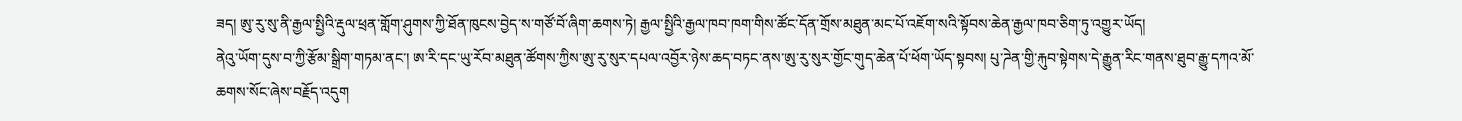ཟད། ཨུ་རུ་སུ་ནི་རྒྱལ་སྤྱིའི་རྡུལ་ཕྲན་གློག་ཤུགས་ཀྱི་ཐོན་ཁུངས་བྱེད་ས་གཙོ་བོ་ཞིག་ཆགས་ཏེ། རྒྱལ་སྤྱིའི་རྒྱལ་ཁབ་ཁག་གིས་ཚོང་དོན་གྲོས་མཐུན་མང་པོ་འཇོག་སའི་སྟོབས་ཆེན་རྒྱལ་ཁབ་ཅིག་ཏུ་འགྱུར་ཡོད།
ནེའུ་ཡོག་དུས་བ་ཀྱི་རྩོམ་སྒྲིག་གཏམ་ནང་། ཨ་རི་དང་ཡུ་རོབ་མཐུན་ཚོགས་ཀྱིས་ཨུ་རུ་སུར་དཔལ་འབྱོར་ཉེས་ཆད་བཏང་ནས་ཨུ་རུ་སུར་གྱོང་གུད་ཆེན་པོ་ཕོག་ཡོད་སྟབས། པུ་ཌེན་གྱི་རྐུབ་སྟེགས་དེ་རྒྱུན་རིང་གནས་ཐུབ་རྒྱུ་དཀའ་མོ་ཆགས་སོང་ཞེས་བརྗོད་འདུག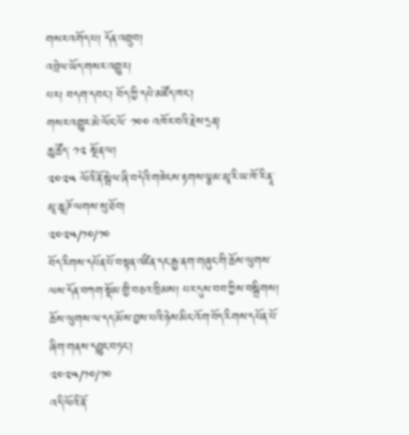གསར་འགོད་པ། དོན་འགྲུབ།
འབྲེལ་ཡོད་གསར་འགྱུར།
པར། བདག་དབང་། བོད་ཀྱི་དཔེ་མཛོད་ཁང་།
གསར་འགྱུར་མེ་ལོང་ལོ་ ༡༠༠ འཁོར་བའི་རྗེས་དྲན།
ཆུ་ཚོད་ ༡༢ སྔོན་ལ།
༢༠༢༥ ལོའི་ནོ་སྦེལ་ཞི་བདེའི་གཟེངས་རྟགས་ལྕམ་མཱ་རི་ཡ་ཁོ་རི་ནཱ་མཱ་ཆཱ་ཌོ་ལགས་སུ་ཐོབ།
༢༠༢༥/༡༠/༡༠
བོད་རིགས་དཔོན་པོ་བསྟན་འཛིན་དང་རྒྱ་ནག་གཞུང་གི་ཆོས་ལུགས་ལས་དོན་བཀག་སྡོམ་གྱི་བཅའ་ཁྲིམས། པར་དུས་བབ་ཀྱིས་བསྒྲིགས།
ཆོས་ལུགས་ལ་དད་མོས་བྱས་པའི་ཉེས་མིང་འོག་བོད་རིགས་དཔོན་པོ་ཞིག་གནས་དབྱུང་བཏང་།
༢༠༢༥/༡༠/༡༠
འདི་ལོའི་ནོ་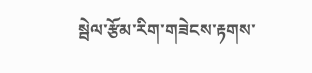སྦེལ་རྩོམ་རིག་གཟེངས་རྟགས་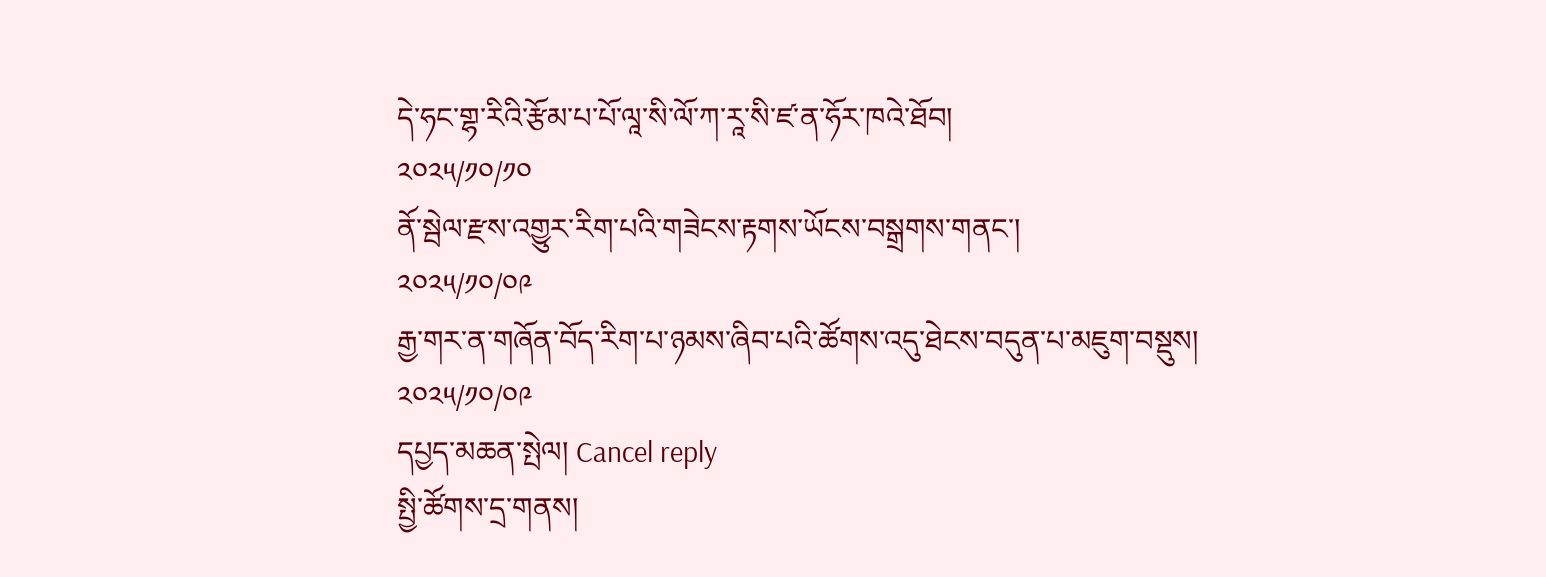དེ་ཧང་གྷ་རིའི་རྩོམ་པ་པོ་ལཱ་སི་ལོ་ཀ་རཱ་སི་ཛ་ན་ཧོར་ཁའེ་ཐོབ།
༢༠༢༥/༡༠/༡༠
ནོ་སྦེལ་རྫས་འགྱུར་རིག་པའི་གཟེངས་རྟགས་ཡོངས་བསྒྲགས་གནང་།
༢༠༢༥/༡༠/༠༩
རྒྱ་གར་ན་གཞོན་བོད་རིག་པ་ཉམས་ཞིབ་པའི་ཚོགས་འདུ་ཐེངས་བདུན་པ་མཇུག་བསྡུས།
༢༠༢༥/༡༠/༠༩
དཔྱད་མཆན་སྤེལ། Cancel reply
སྤྱི་ཚོགས་དྲ་གནས།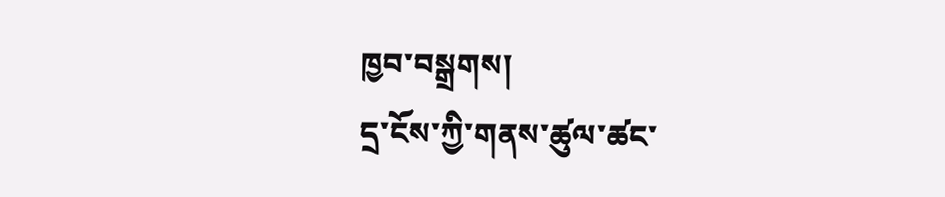ཁྱབ་བསྒྲགས།
དྲ་ངོས་ཀྱི་གནས་ཚུལ་ཚང་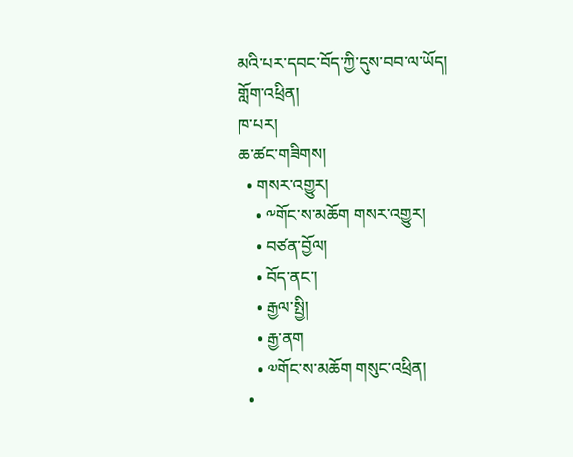མའི་པར་དབང་བོད་ཀྱི་དུས་བབ་ལ་ཡོད།
གློག་འཕྲིན།
ཁ་པར།
ཆ་ཚང་གཟིགས།
  • གསར་འགྱུར།
    • ༸གོང་ས་མཆོག གསར་འགྱུར།
    • བཙན་བྱོལ།
    • བོད་ནང་།
    • རྒྱལ་སྤྱི།
    • རྒྱ་ནག
    • ༧གོང་ས་མཆོག གསུང་འཕྲིན།
  •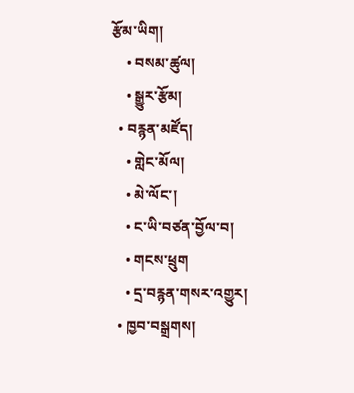རྩོམ་ཡིག།
    • བསམ་ཚུལ།
    • སྒྱུར་རྩོམ།
  • བརྙན་མཛོད།
    • གླེང་མོལ།
    • མེ་ལོང་།
    • ང་ཡི་བཙན་བྱོལ་བ།
    • གངས་ཕྲུག
    • དྲ་བརྙན་གསར་འགྱུར།
  • ཁྱབ་བསྒྲགས།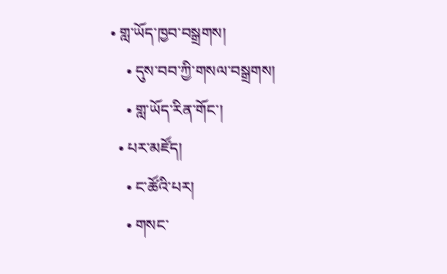• གླ་ཡོད་ཁྱབ་བསྒྲགས།
    • དུས་བབ་ཀྱི་གསལ་བསྒྲགས།
    • གླ་ཡོད་རིན་གོང་།
  • པར་མཛོད།
    • ང་ཚོའི་པར།
    • གསང་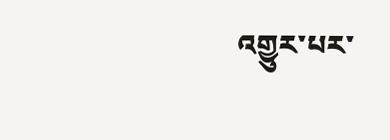འགྱུར་པར་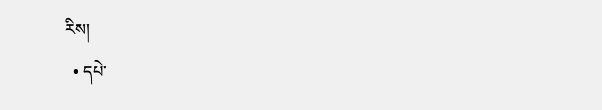རིས།
  • དཔེ་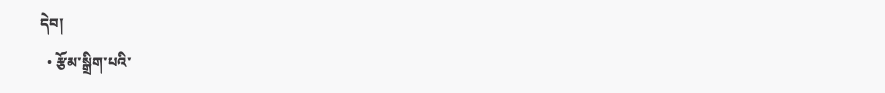དེབ།
  • རྩོམ་སྒྲིག་པའི་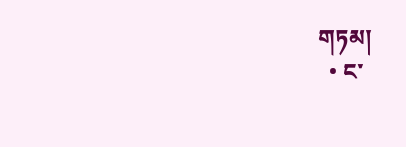གཏམ།
  • ང་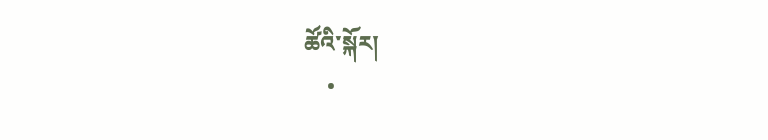ཚོའི་སྐོར།
    •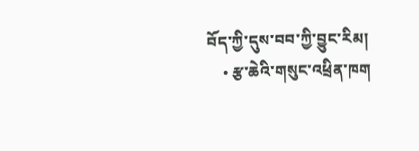བོད་ཀྱི་དུས་བབ་ཀྱི་བྱུང་རིམ།
    • རྩ་ཆེའི་གསུང་འཕྲིན་ཁག